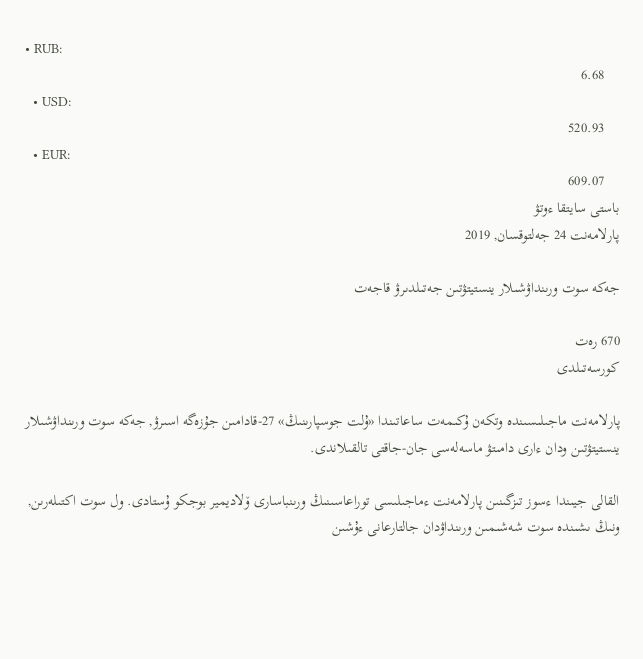• RUB:
    6.68
  • USD:
    520.93
  • EUR:
    609.07
باستى سايتقا ءوتۋ
پارلامەنت 24 جەلتوقسان, 2019

جەكە سوت ورىنداۋشىلار ينستيتۋتىن جەتىلدىرۋ قاجەت

670 رەت
كورسەتىلدى

پارلامەنت ماجىلىسىندە وتكەن ۇكىمەت ساعاتىندا «ۇلت جوسپارىنىڭ» 27-قادامىن جۇزەگە اسىرۋ, جەكە سوت ورىنداۋشىلار ينستيتۋتىن ودان ءارى دامىتۋ ماسەلەسى جان-جاقتى تالقىلاندى.

القالى جيىندا ءسوز تىزگىنىن پارلامەنت ءماجىلىسى توراعاسىنىڭ ورىنباسارى ۆلاديمير بوجكو ۇستادى. ول سوت اكتىلەرىن, ونىڭ ىشىندە سوت شەشىمىن ورىنداۋدان جالتارعانى ءۇشىن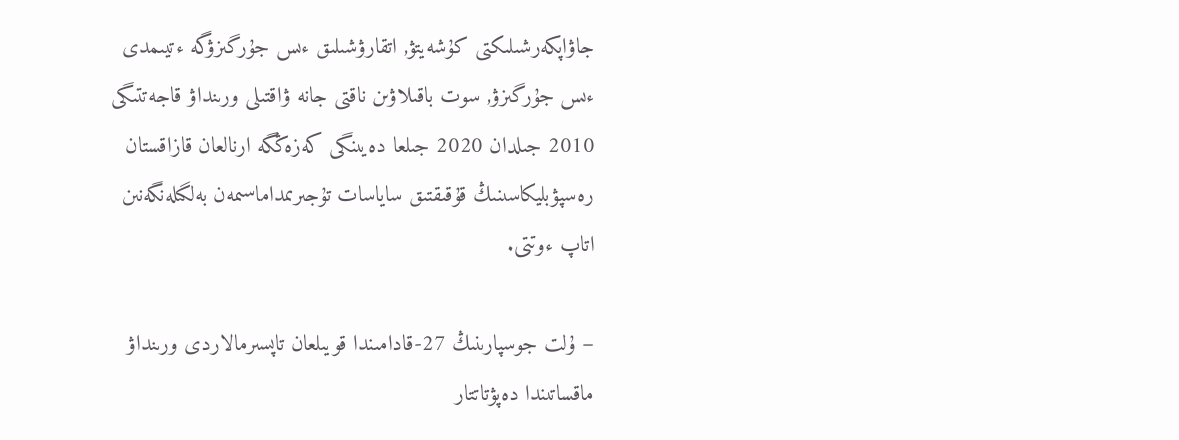جاۋاپكەرشىلىكتى كۇشەيتۋ, اتقارۋشىلىق ءىس جۇرگىزۋگە ءتيىمدى ءىس جۇرگىزۋ, سوت باقىلاۋىن ناقتى جانە ۋاقتىلى ورىنداۋ قاجەتتىگى 2010 جىلدان 2020 جىلعا دەيىنگى كەزەڭگە ارنالعان قازاقستان رەسپۋبليكاسىنىڭ قۇقىقتىق ساياسات تۇجىرىمداماسىمەن بەلگىلەنگەنىن اتاپ ءوتتى.

– ۇلت جوسپارىنىڭ 27-قادامىندا قويىلعان تاپسىرمالاردى ورىنداۋ ماقساتىندا دەپۋتاتتار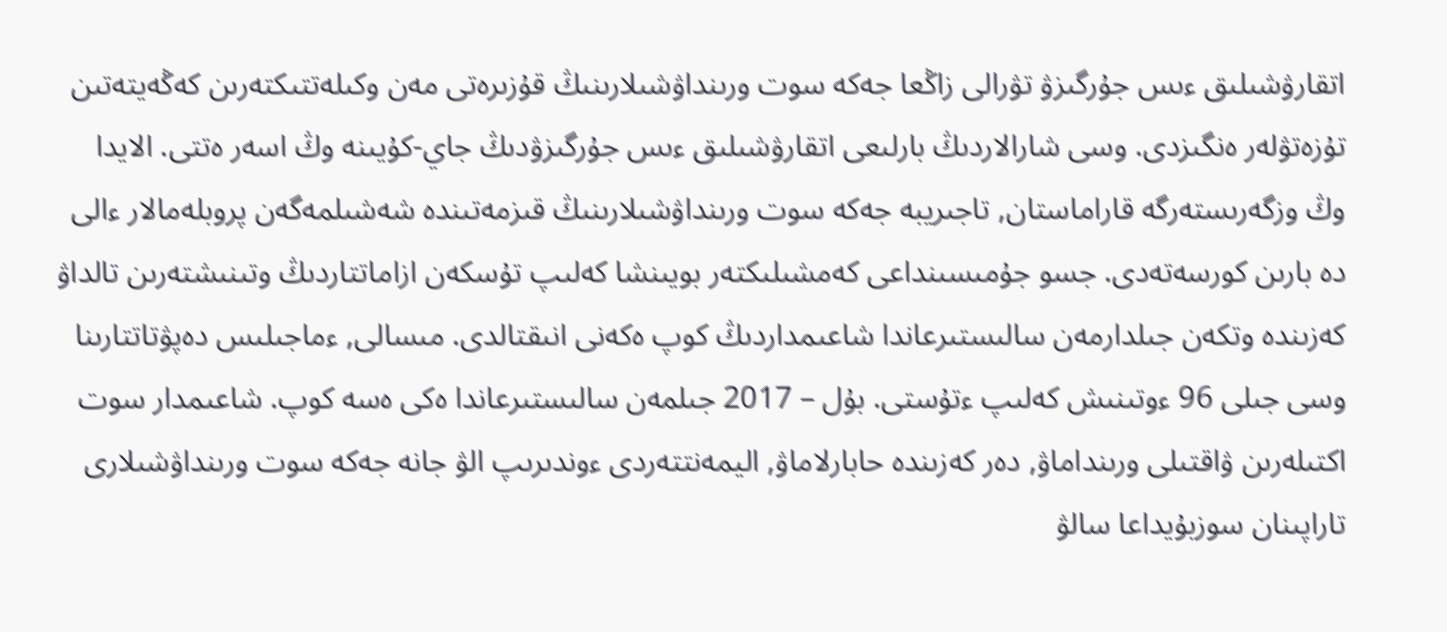اتقارۋشىلىق ءىس جۇرگىزۋ تۋرالى زاڭعا جەكە سوت ورىنداۋشىلارىنىڭ قۇزىرەتى مەن وكىلەتتىكتەرىن كەڭەيتەتىن تۇزەتۋلەر ەنگىزدى. وسى شارالاردىڭ بارلىعى اتقارۋشىلىق ءىس جۇرگىزۋدىڭ جاي-كۇيىنە وڭ اسەر ەتتى. الايدا وڭ وزگەرىستەرگە قاراماستان, تاجىريبە جەكە سوت ورىنداۋشىلارىنىڭ قىزمەتىندە شەشىلمەگەن پروبلەمالار ءالى دە بارىن كورسەتەدى. جسو جۇمىسىنداعى كەمشىلىكتەر بويىنشا كەلىپ تۇسكەن ازاماتتاردىڭ وتىنىشتەرىن تالداۋ كەزىندە وتكەن جىلدارمەن سالىستىرعاندا شاعىمداردىڭ كوپ ەكەنى انىقتالدى. مىسالى, ءماجىلىس دەپۋتاتتارىنا وسى جىلى 96 ءوتىنىش كەلىپ ءتۇستى. بۇل – 2017 جىلمەن سالىستىرعاندا ەكى ەسە كوپ. شاعىمدار سوت اكتىلەرىن ۋاقتىلى ورىنداماۋ, دەر كەزىندە حابارلاماۋ, اليمەنتتەردى ءوندىرىپ الۋ جانە جەكە سوت ورىنداۋشىلارى تاراپىنان سوزبۇيداعا سالۋ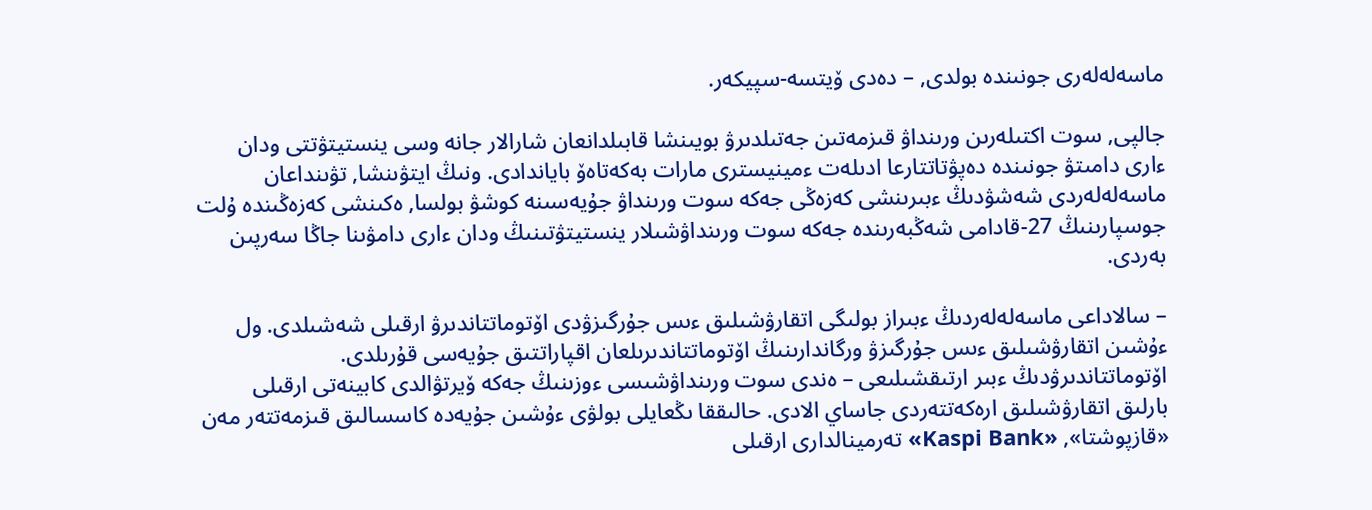ماسەلەلەرى جونىندە بولدى, – دەدى ۆيتسە-سپيكەر.

جالپى, سوت اكتىلەرىن ورىنداۋ قىزمەتىن جەتىلدىرۋ بويىنشا قابىلدانعان شارالار جانە وسى ينستيتۋتتى ودان ءارى دامىتۋ جونىندە دەپۋتاتتارعا ادىلەت ءمينيسترى مارات بەكەتاەۆ باياندادى. ونىڭ ايتۋىنشا, تۋىنداعان ماسەلەلەردى شەشۋدىڭ ءبىرىنشى كەزەڭى جەكە سوت ورىنداۋ جۇيەسىنە كوشۋ بولسا, ەكىنشى كەزەڭىندە ۇلت جوسپارىنىڭ 27-قادامى شەڭبەرىندە جەكە سوت ورىنداۋشىلار ينستيتۋتىنىڭ ودان ءارى دامۋىنا جاڭا سەرپىن بەردى.

– سالاداعى ماسەلەلەردىڭ ءبىراز بولىگى اتقارۋشىلىق ءىس جۇرگىزۋدى اۆتوماتتاندىرۋ ارقىلى شەشىلدى. ول ءۇشىن اتقارۋشىلىق ءىس جۇرگىزۋ ورگاندارىنىڭ اۆتوماتتاندىرىلعان اقپاراتتىق جۇيەسى قۇرىلدى. اۆتوماتتاندىرۋدىڭ ءبىر ارتىقشىلىعى – ەندى سوت ورىنداۋشىسى ءوزىنىڭ جەكە ۆيرتۋالدى كابينەتى ارقىلى بارلىق اتقارۋشىلىق ارەكەتتەردى جاساي الادى. حالىققا ىڭعايلى بولۋى ءۇشىن جۇيەدە كاسسالىق قىزمەتتەر مەن «قازپوشتا», «Kaspi Bank» تەرمينالدارى ارقىلى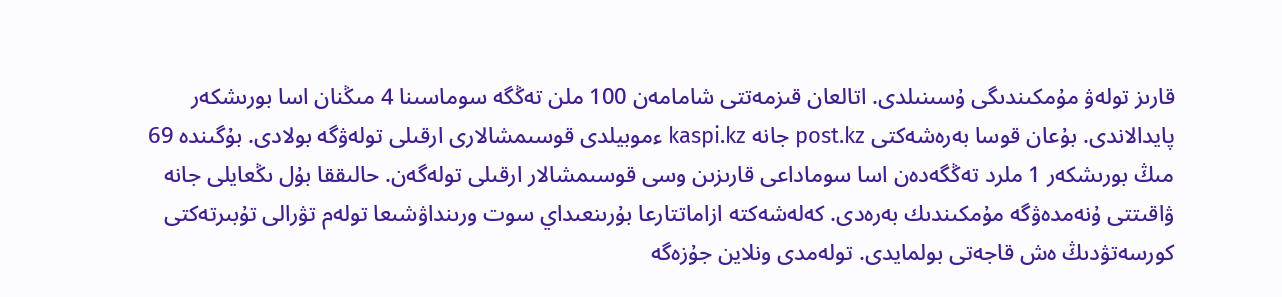قارىز تولەۋ مۇمكىندىگى ۇسىنىلدى. اتالعان قىزمەتتى شامامەن 100 ملن تەڭگە سوماسىنا 4 مىڭنان اسا بورىشكەر پايدالاندى. بۇعان قوسا بەرەشەكتى post.kz جانە kaspi.kz ءموبيلدى قوسىمشالارى ارقىلى تولەۋگە بولادى. بۇگىندە 69 مىڭ بورىشكەر 1 ملرد تەڭگەدەن اسا سوماداعى قارىزىن وسى قوسىمشالار ارقىلى تولەگەن. حالىققا بۇل ىڭعايلى جانە ۋاقىتتى ۇنەمدەۋگە مۇمكىندىك بەرەدى. كەلەشەكتە ازاماتتارعا بۇرىنعىداي سوت ورىنداۋشىعا تولەم تۋرالى تۇبىرتەكتى كورسەتۋدىڭ ەش قاجەتى بولمايدى. تولەمدى ونلاين جۇزەگە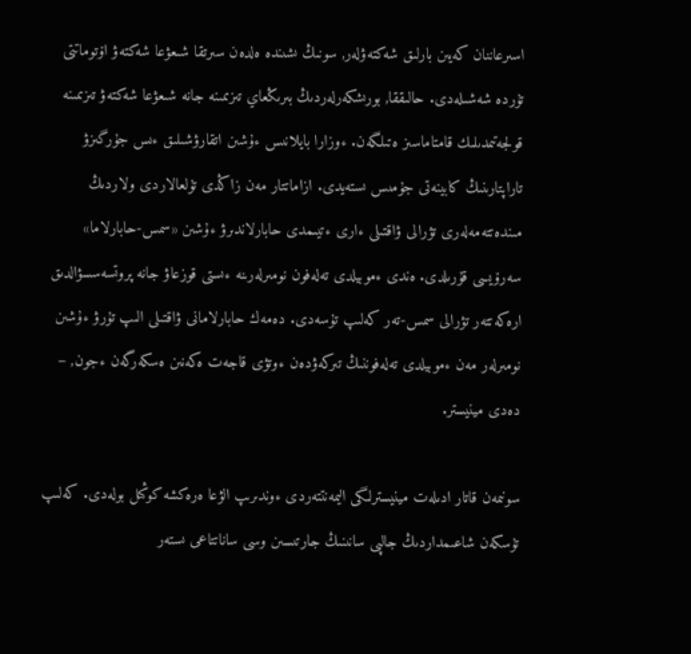اسىرعاننان كەيىن بارلىق شەكتەۋلەر, سونىڭ ىشىندە ەلدەن سىرتقا شىعۋعا شەكتەۋ اۆتوماتتى تۇردە شەشىلەدى. حالىققا, بورىشكەرلەردىڭ بىرىڭعاي تىزىمىنە جانە شىعۋعا شەكتەۋ تىزىمىنە قولجەتىمدىلىك قامتاماسىز ەتىلگەن. ءوزارا بايلانىس ءۇشىن اتقارۋشىلىق ءىس جۇرگىزۋ تاراپتارىنىڭ كابينەتى جۇمىس ىستەيدى. ازاماتتار مەن زاڭدى تۇلعالاردى ولاردىڭ مىندەتتەمەلەرى تۋرالى ۋاقتىلى ءارى ءتيىمدى حابارلاندىرۋ ءۇشىن «سمس-حابارلاما» سەرۆيسى قۇرىلدى. ەندى ءموبيلدى تەلەفون نومىرلەرىنە ءىستى قوزعاۋ جانە پروتسەسسۋالدىق ارەكەتتەر تۋرالى سمس-تەر كەلىپ تۇسەدى. دەمەك حابارلامانى ۋاقتىلى الىپ تۇرۋ ءۇشىن نومىرلەر مەن ءموبيلدى تەلەفوننىڭ تىركەۋدەن ءوتۋى قاجەت ەكەنىن ەسكەرگەن ءجون, – دەدى مينيستر.

سونىمەن قاتار ادىلەت مينيسترلىگى اليمەنتتەردى ءوندىرىپ الۋعا ەرەكشە كوڭىل بولەدى. كەلىپ تۇسكەن شاعىمداردىڭ جالپى سانىنىڭ جارتىسىن وسى ساناتتاعى ىستەر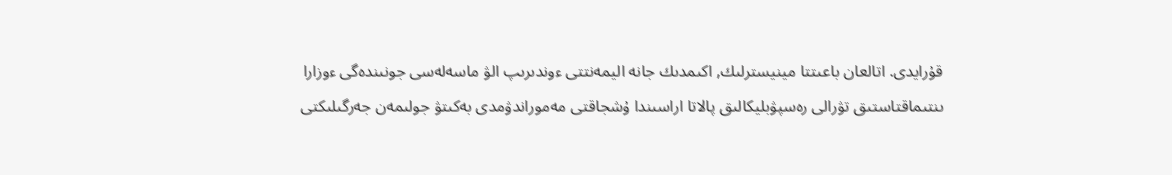قۇرايدى. اتالعان باعىتتا مينيسترلىك, اكىمدىك جانە اليمەنتتى ءوندىرىپ الۋ ماسەلەسى جونىندەگى ءوزارا ىنتىماقتاستىق تۋرالى رەسپۋبليكالىق پالاتا اراسىندا ۇشجاقتى مەموراندۋمدى بەكىتۋ جولىمەن جەرگىلىكتى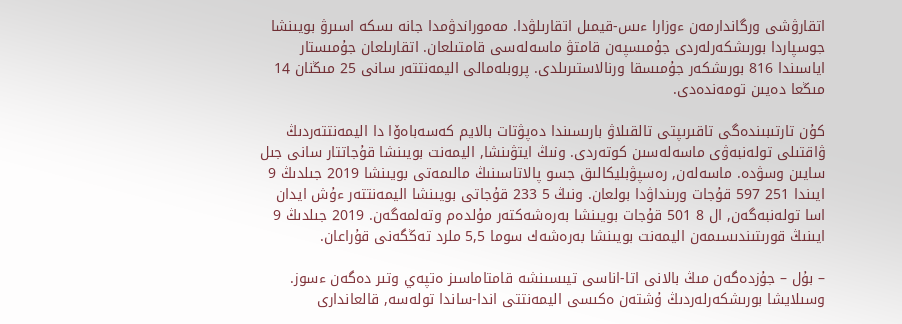اتقارۋشى ورگاندارمەن ءوزارا ءىس-قيمىل اتقارىلۋدا. مەموراندۋمدا جانە ىسكە اسىرۋ بويىنشا جوسپاردا بورىشكەرلەردى جۇمىسپەن قامتۋ ماسەلەسى قامتىلعان. اتقارىلعان جۇمىستار اياسىندا 816 بورىشكەر جۇمىسقا ورنالاستىرىلدى. پروبلەمالى اليمەنتتەر سانى 25 مىڭنان 14 مىڭعا دەيىن تومەندەدى.

كۇن تارتىبىندەگى تاقىرىپتى تالقىلاۋ بارىسىندا دەپۋتات بالايم كەسەباەۆا دا اليمەنتتەردىڭ ۋاقتىلى تولەنبەۋى ماسەلەسىن كوتەردى. ونىڭ ايتۋىنشا, اليمەنت بويىنشا قۇجاتتار سانى جىل سايىن وسۋدە. ماسەلەن, رەسپۋبليكالىق جسو پالاتاسىنىڭ مالىمەتى بويىنشا 2019 جىلدىڭ 9 ايىندا 251 597 قۇجات ورىنداۋدا بولعان. ونىڭ 5 233 قۇجاتى بويىنشا اليمەنتتەر ءۇش ايدان اسا تولەنبەگەن, ال 8 501 قۇجات بويىنشا بەرەشەكتەر مۇلدەم وتەلمەگەن. 2019 جىلدىڭ 9 ايىنىڭ قورىتىندىسىمەن اليمەنت بويىنشا بەرەشەك سوما 5,5 ملرد تەڭگەنى قۇراعان.

– بۇل – جۇزدەگەن مىڭ بالانى اتا-اناسى تيىسىنشە قامتاماسىز ەتپەي وتىر دەگەن ءسوز. وسىلايشا بورىشكەرلەردىڭ ۇشتەن ەكىسى اليمەنتتى اندا-ساندا تولەسە, قالعاندارى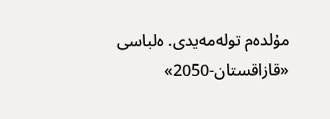مۇلدەم تولەمەيدى. ەلباسى «قازاقستان-2050»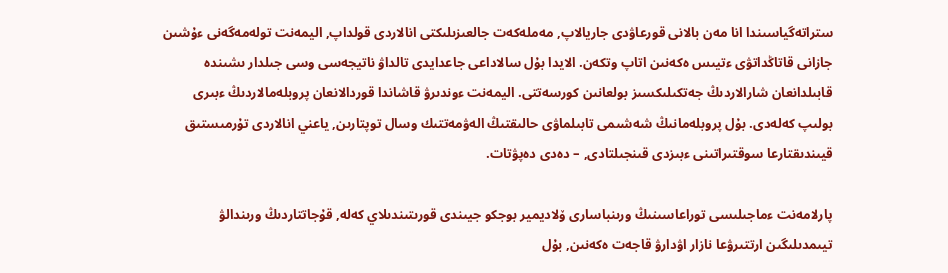ستراتەگياسىندا انا مەن بالانى قورعاۋدى جاريالاپ, مەملەكەت جالعىزىلىكتى انالاردى قولداپ, اليمەنت تولەمەگەنى ءۇشىن جازانى قاتاڭداتۋى ءتيىس ەكەنىن اتاپ وتكەن. الايدا بۇل سالاداعى جاعدايدى تالداۋ ناتيجەسى وسى جىلدار ىشىندە قابىلدانعان شارالاردىڭ جەتكىلىكسىز بولعانىن كورسەتتى. اليمەنت ءوندىرۋ قاشاندا قوردالانعان پروبلەمالاردىڭ ءبىرى بولىپ كەلەدى. بۇل پروبلەمانىڭ شەشىمى تابىلماۋى حالىقتىڭ الەۋمەتتىك وسال توپتارىن, ياعني انالاردى تۇرمىستىق قيىندىقتارعا سوقتىراتىنى ءبىزدى قىنجىلتادى, – دەدى دەپۋتات.

پارلامەنت ءماجىلىسى توراعاسىنىڭ ورىنباسارى ۆلاديمير بوجكو جيىندى قورىتىندىلاي كەلە, قۇجاتتاردىڭ ورىندالۋ تيىمدىلىگىن ارتتىرۋعا نازار اۋدارۋ قاجەت ەكەنىن, بۇل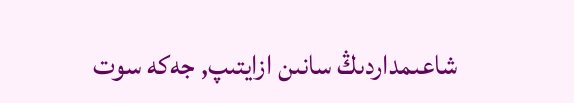شاعىمداردىڭ سانىن ازايتىپ, جەكە سوت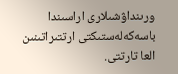ورىنداۋشىلارى اراسىندا باسەكەلەستىكتى ارتتىراتىنىن العا تارتتى.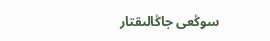سوڭعى جاڭالىقتار